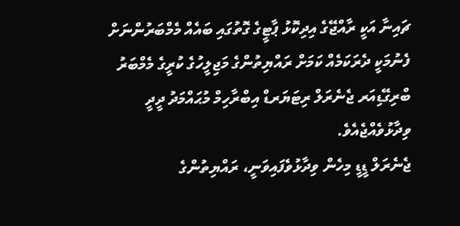ޗައިނާ އަކީ ރާއްޖޭގެ އިދިކޮޅު ޕާޓީގެ ގޮތުގައި ބައެއް މެމްބަރުންނަށް ފެނުމަކީ ދެރަކަމެއް ކަމަށް ރައްޔިތުންގެ މަޖިލީހުގެ ކުރީގެ މެމްބަރު ބްރިގޭޑިއަރ ޖެނެރަލް ރިޓަޔަރޑް އިބްރާހިމް މުޙައްމަދު ދީދީ ވިދާޅުވެއްޖެއެވެ.
ޖެނެރަލް ޑީޑީ މިހެން ވިދާޅުވެފައިވަނީ، ރައްޔިތުންގެ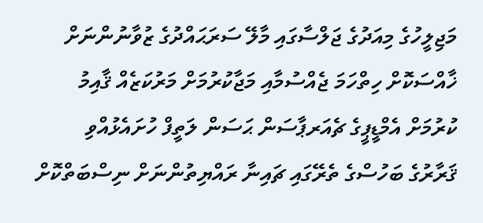މަޖިލީހުގެ މިއަދުގެ ޖަލްސާގައި މާލޭ ސަރަޙައްދުގެ ޒުވާނުންނަށް ޚާއްސަކޮށް ހިތްހަމަ ޖެއްސުމާއި މަޖާކުރުމަށް މަރުކަޒެއް ޤާއިމު ކުރުމަށް އެމްޑީޕީގެ ޗެއަރޕާސަން ޙަސަން ލަތީފް ހުށައެޅުއްވި ޤަރާރުގެ ބަހުސްގެ ތެރޭގައި ޗައިނާ ރައްޔިތުންނަށް ނިސްބަތްކޮށް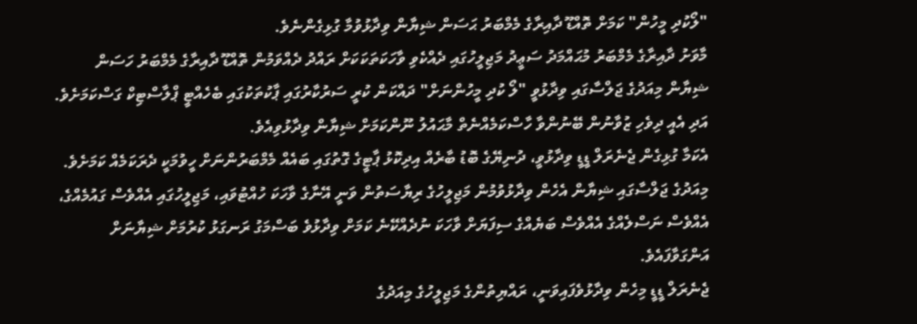"ލޯކުދި މީހުން" ކަމަށް ތޮއްޑޫ ދާއިރާގެ މެމްބަރު ޙަސަން ޝިޔާން ވިދާޅުވުމާ ގުޅިގެންނެވެ.
މާވަށު ދާއިރާގެ މެމްބަރު މުޙައްމަދު ސަޢީދު މަޖިލީހުގައި ދެއްކެވި ވާހަކަތަކަކަށް ރައްދު ދެއްވަމުން ތޮއްޑޫ ދާއިރާގެ މެމްބަރު ހަސަން ޝިޔާން މިއަދުގެ ޖަލްސާގައި ވިދާޅުވީ "ލޯ ކުދި މީހުންނަށް" ދައްކަން ކުރީ ސަރުކާރުގައި ޕާކުތަކުގައި ބެހެއްޓީ ޕްލާސްޓިކް ގަސްކަމަށެވެ. އަދި އެއީ ދިވެހި ޒުވާނުން ބޭނުންވާ ހާސްކަމެއްނެތް މާޙައުލު ނޫންކަމަށް ޝިޔާން ވިދާޅުވިއެވެ.
އެކަމާ ގުޅިގެން ޖެނެރަލް ޑީޑީ ވިދާޅުވީ، ދުނިޔޭގެ ބޮޑު ބާރެއް އިދިކޮޅު ޕާޓީގެ ގޮތުގައި ބައެއް މެމްބަރުންނަށް ހީވުމަކީ ދެރަކަމެއް ކަމަށެވެ.
މިއަދުގެ ޖަލްސާގައި ޝިޔާން އެހެން ވިދާޅުވުމުން މަޖިލީހުގެ ރިޔާސަތުން ވަނީ އޭނާގެ ވާހަކަ ހުއްޓުވައި، މަޖިލީހުގައި އެއްވެސް ގައުމެއްގެ، އެއްވެސް ނަސްލެއްގެ އެއްވެސް ބަޔެއްގެ ސިފަޔަށް ވާހަކަ ނުދެއްކޭނެ ކަމަށް ވިދާޅުވެ ބަސްމަގު ރަނގަޅު ކުރުމަށް ޝިޔާނަށް އަންގަވާފައެވެ.
ޖެނެރަލް ޑީޑީ މިހެން ވިދާޅުވެފައިވަނީ، ރައްޔިތުންގެ މަޖިލީހުގެ މިއަދުގެ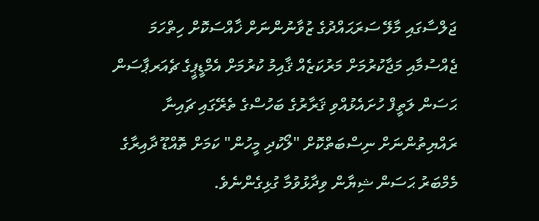ޖަލްސާގައި މާލޭ ސަރަޙައްދުގެ ޒުވާނުންނަށް ޚާއްސަކޮށް ހިތްހަމަ ޖެއްސުމާއި މަޖާކުރުމަށް މަރުކަޒެއް ޤާއިމު ކުރުމަށް އެމްޑީޕީގެ ޗެއަރޕާސަން ޙަސަން ލަތީފް ހުށައެޅުއްވި ޤަރާރުގެ ބަހުސްގެ ތެރޭގައި ޗައިނާ ރައްޔިތުންނަށް ނިސްބަތްކޮށް "ލޯކުދި މީހުން" ކަމަށް ތޮއްޑޫ ދާއިރާގެ މެމްބަރު ޙަސަން ޝިޔާން ވިދާޅުވުމާ ގުޅިގެންނެވެ.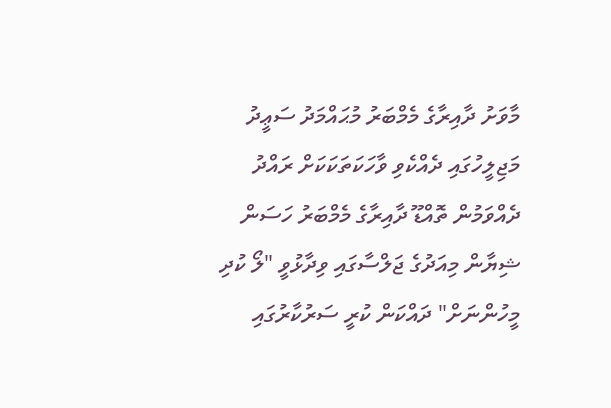މާވަށު ދާއިރާގެ މެމްބަރު މުޙައްމަދު ސަޢީދު މަޖިލީހުގައި ދެއްކެވި ވާހަކަތަކަކަށް ރައްދު ދެއްވަމުން ތޮއްޑޫ ދާއިރާގެ މެމްބަރު ހަސަން ޝިޔާން މިއަދުގެ ޖަލްސާގައި ވިދާޅުވީ "ލޯ ކުދި މީހުންނަށް" ދައްކަން ކުރީ ސަރުކާރުގައި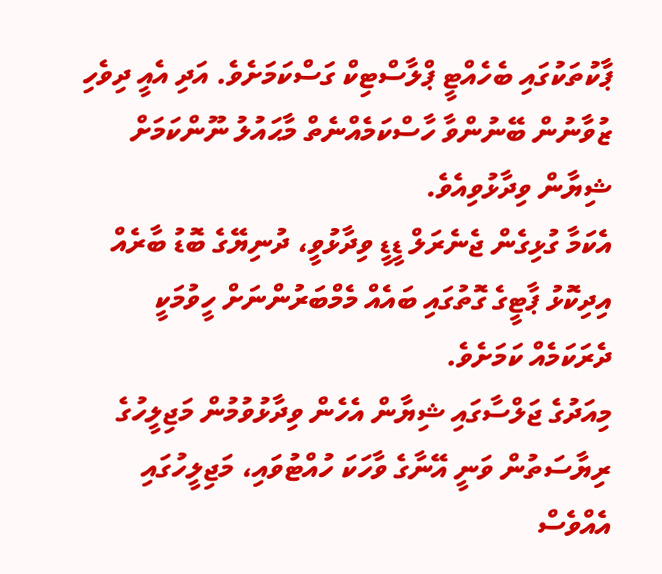ޕާކުތަކުގައި ބެހެއްޓީ ޕްލާސްޓިކް ގަސްކަމަށެވެ. އަދި އެއީ ދިވެހި ޒުވާނުން ބޭނުންވާ ހާސްކަމެއްނެތް މާޙައުލު ނޫންކަމަށް ޝިޔާން ވިދާޅުވިއެވެ.
އެކަމާ ގުޅިގެން ޖެނެރަލް ޑީޑީ ވިދާޅުވީ، ދުނިޔޭގެ ބޮޑު ބާރެއް އިދިކޮޅު ޕާޓީގެ ގޮތުގައި ބައެއް މެމްބަރުންނަށް ހީވުމަކީ ދެރަކަމެއް ކަމަށެވެ.
މިއަދުގެ ޖަލްސާގައި ޝިޔާން އެހެން ވިދާޅުވުމުން މަޖިލީހުގެ ރިޔާސަތުން ވަނީ އޭނާގެ ވާހަކަ ހުއްޓުވައި، މަޖިލީހުގައި އެއްވެސް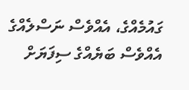ގައުމެއްގެ، އެއްވެސް ނަސްލެއްގެ އެއްވެސް ބަޔެއްގެ ސިފަޔަށް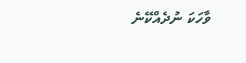ވާހަކަ ނުދެއްކޭނެ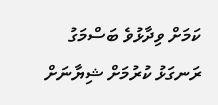ކަމަށް ވިދާޅުވެ ބަސްމަގު ރަނގަޅު ކުރުމަށް ޝިޔާނަށް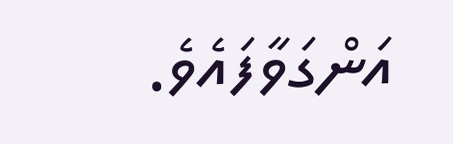އަންގަވާފައެވެ.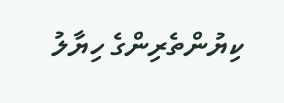ކިޔުންތެރިންގެ ހިޔާލު